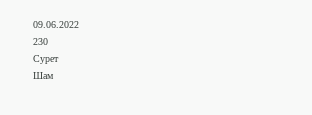09.06.2022
230
Сурет
Шам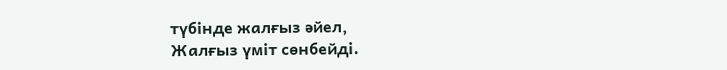түбінде жалғыз әйел,
Жалғыз үміт сөнбейді.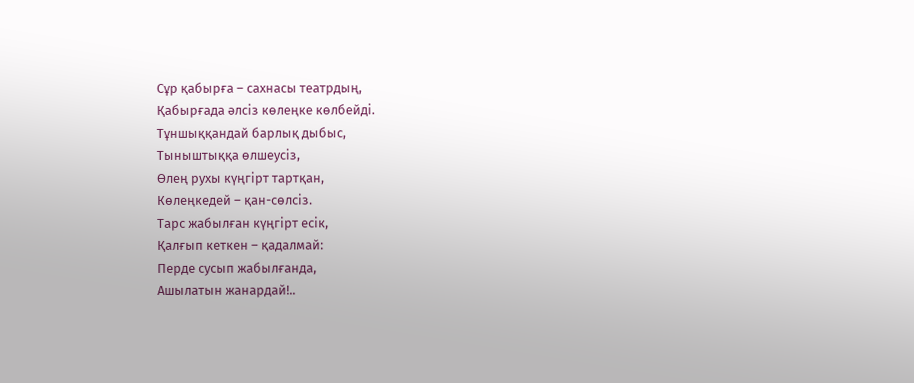Сұр қабырға – сахнасы театрдың,
Қабырғада әлсіз көлеңке көлбейді.
Тұншыққандай барлық дыбыс,
Тыныштыққа өлшеусіз,
Өлең рухы күңгірт тартқан,
Көлеңкедей – қан-сөлсіз.
Тарс жабылған күңгірт есік,
Қалғып кеткен – қадалмай:
Перде сусып жабылғанда,
Ашылатын жанардай!..